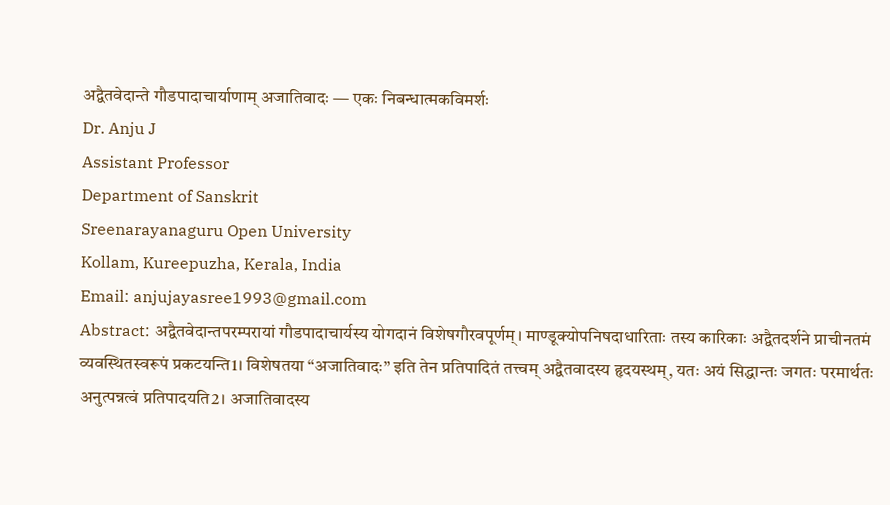अद्वैतवेदान्ते गौडपादाचार्याणाम् अजातिवादः — एकः निबन्धात्मकविमर्शः
Dr. Anju J
Assistant Professor
Department of Sanskrit
Sreenarayanaguru Open University
Kollam, Kureepuzha, Kerala, India
Email: anjujayasree1993@gmail.com
Abstract: अद्वैतवेदान्तपरम्परायां गौडपादाचार्यस्य योगदानं विशेषगौरवपूर्णम्। माण्डूक्योपनिषदाधारिताः तस्य कारिकाः अद्वैतदर्शने प्राचीनतमं व्यवस्थितस्वरूपं प्रकटयन्ति1। विशेषतया “अजातिवादः” इति तेन प्रतिपादितं तत्त्वम् अद्वैतवादस्य हृदयस्थम्, यतः अयं सिद्धान्तः जगतः परमार्थतः अनुत्पन्नत्वं प्रतिपादयति2। अजातिवादस्य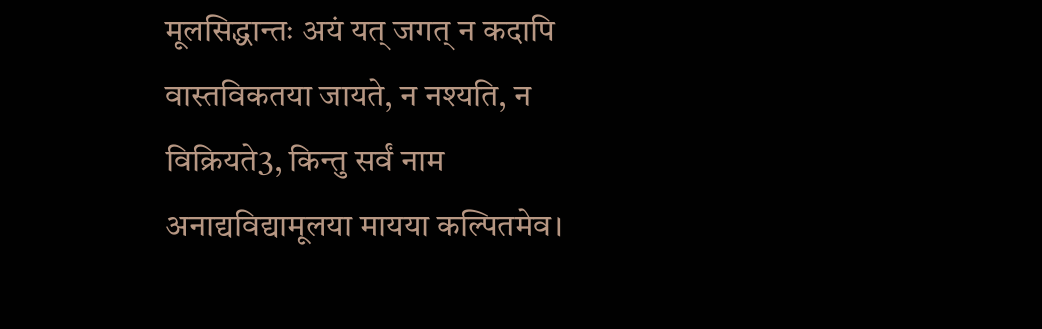मूलसिद्धान्तः अयं यत् जगत् न कदापि वास्तविकतया जायते, न नश्यति, न विक्रियते3, किन्तु सर्वं नाम अनाद्यविद्यामूलया मायया कल्पितमेव।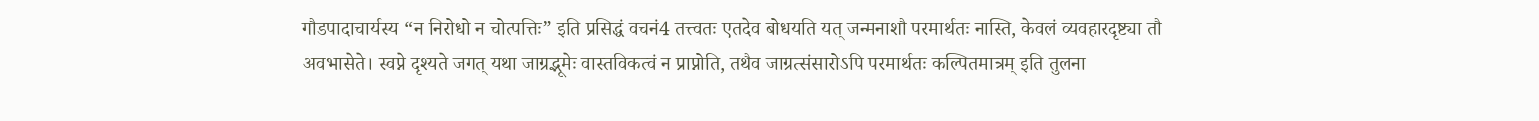गौडपादाचार्यस्य “न निरोधो न चोत्पत्तिः” इति प्रसिद्धं वचनं4 तत्त्वतः एतदेव बोधयति यत् जन्मनाशौ परमार्थतः नास्ति, केवलं व्यवहारदृष्ट्या तौ अवभासेते। स्वप्ने दृश्यते जगत् यथा जाग्रद्भूमेः वास्तविकत्वं न प्राप्नोति, तथैव जाग्रत्संसारोऽपि परमार्थतः कल्पितमात्रम् इति तुलना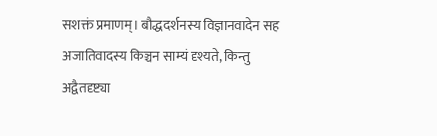सशक्तं प्रमाणम्। बौद्धदर्शनस्य विज्ञानवादेन सह अजातिवादस्य किञ्चन साम्यं दृश्यते, किन्तु अद्वैतदृष्ट्या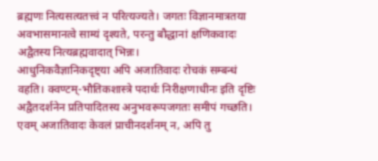ब्रह्मणः नित्यसत्यतत्त्वं न परित्यज्यते। जगतः विज्ञानमात्रतया अवभासमानत्वे साम्यं दृश्यते, परन्तु बौद्धानां क्षणिकवादः अद्वैतस्य नित्यब्रह्मवादात् भिन्नः।
आधुनिकवैज्ञानिकदृष्ट्या अपि अजातिवादः रोचकं सम्बन्धं वहति। क्वण्टम्-भौतिकशास्त्रे पदार्थः निरीक्षणाधीनः इति दृष्टिः अद्वैतदर्शनेन प्रतिपादितस्य अनुभवरूपजगतः समीपं गच्छति। एवम् अजातिवादः केवलं प्राचीनदर्शनम् न, अपि तु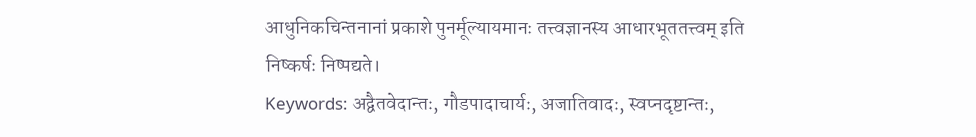आधुनिकचिन्तनानां प्रकाशे पुनर्मूल्यायमानः तत्त्वज्ञानस्य आधारभूततत्त्वम् इति निष्कर्षः निष्पद्यते।
Keywords: अद्वैतवेदान्तः, गौडपादाचार्यः, अजातिवादः, स्वप्नदृष्टान्तः,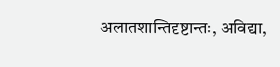अलातशान्तिदृष्टान्तः, अविद्या,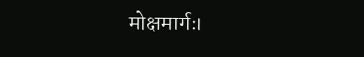मोक्षमार्गः।